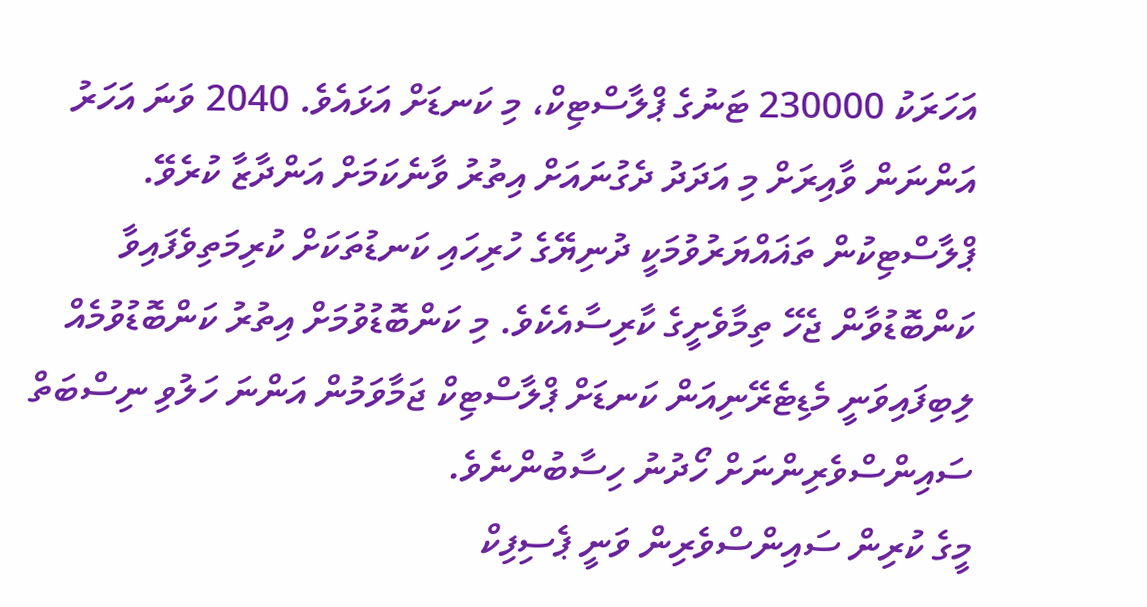އަހަރަކު 230000 ޓަނުގެ ޕްލާސްޓިކް، މި ކަނޑަށް އަޅައެވެ. 2040 ވަނަ އަހަރު އަންނަން ވާއިރަށް މި އަދަދު ދެގުނައަށް އިތުރު ވާނެކަމަށް އަންދާޒާ ކުރެވޭ.
ޕްލާސްޓިކުން ތަޣައްޔަރުވުމަކީ ދުނިޔޭގެ ހުރިހައި ކަނޑުތަކަށް ކުރިމަތިވެފައިވާ ކަންބޮޑުވާން ޖެހޭ ތިމާވެށީގެ ކާރިސާއެކެވެ. މި ކަންބޮޑުވުމަށް އިތުރު ކަންބޮޑުވުމެއް ލިބިފައިވަނީ މެޑިޓެރޭނިއަން ކަނޑަށް ޕްލާސްޓިކް ޖަމާވަމުން އަންނަ ހަލުވި ނިސްބަތް ސައިންސްވެރިންނަށް ހޯދުނު ހިސާބުންނެވެ.
މީގެ ކުރިން ސައިންސްވެރިން ވަނީ ޕެސިފިކް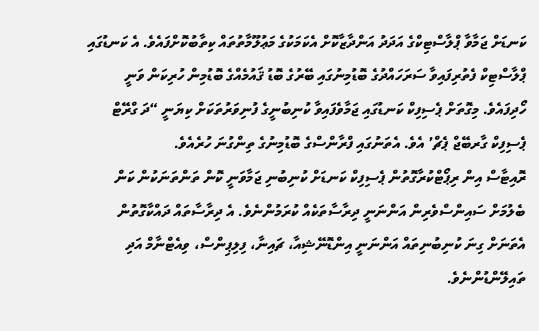ކަނޑަށް ޖަމާވާ ޕްލާސްޓިކްގެ އަދަދު އަންދާޒާކޮށް އެކަމަކުގެ މަޢުލޫމާތުތައް ކިތާބުކޮށްފައެވެ. އެ ކަނޑުގައި ޕްލާސްޓިކް ފެތުރިފައިވާ ސަރަހައްދުގެ ބޮޑުމިނުގައި ބޭރުގެ ބޮޑު ޤައުމެއްގެ ބޮޑުމިން ހުރިކަން ވަނީ ހޯދިފައެވެ. މިގޮތަށް ޕެސިފިކް ކަނޑުގައި ޖަމާވެފައިވާ ކުނިބުނީގެ ފުނިވަރުތަކަށް ކިޔަނީ “ދަ ގްރޭޓް ޕެސިފިކް ގާރބޭޖް ޕެޗް’ އެވެ. އެތަނުގައި ފްރާންސްގެ ބޮޑުމިނުގެ ތިންގުނަ ހުރެއެވެ.
ރޮއިޓާސް އިން ރިޕޯޓްކުރާގޮތުން ޕެސިފިކް ކަނޑަށް ކުނިބުނި ޖަމާވަނީ ކޮން ތަންތަނަކުން ކަން ބެލުމަށް ސައިންސްވެރިން އަންނަނީ ދިރާސާތަކެއް ކުރަމުންނެވެ. އެ ދިރާސާތައް ދައްކާގޮތުން އެތަނަށް ގިނަ ކުނިބުނިތައް އަންނަނީ އިންޑޮނޭޝިއާ، ޗައިނާ، ފިލިޕިންސް، ވިއެޓްނާމް އަދި ތައިލޭންޑުންނެވެ.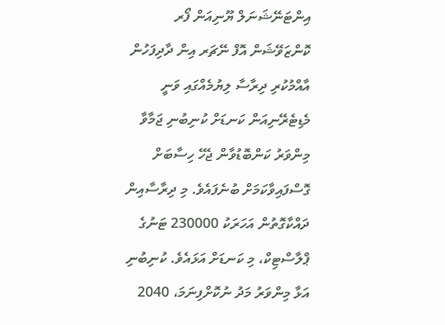އިންޓަނޭޝަނަލް ޔޫނިއަން ފޯރ ކޮންޒަވޭޝަން އޮފް ނޭޗަރ އިން ދާދިފަހުން އާއްމުކުރި ދިރާސާ ލިޔުމެއްގައި ވަނީ މެޑިޓެރޭނިއަން ކަނޑަށް ކުނިބުނި ޖަމާވާ މިންވަރު ކަންބޮޑުވާން ޖެހޭ ހިސާބަށް ގޮސްފައިވާކަމަށް ބުނެފައެވެ. މި ދިރާސާއިން ދައްކާގޮތުން އަހަރަކު 230000 ޓަނުގެ ޕްލާސްޓިކް، މި ކަނޑަށް އަޅައެވެ. ކުނިބުނި އަޅާ މިންވަރު މަދު ނުކޮށްފިނަމަ، 2040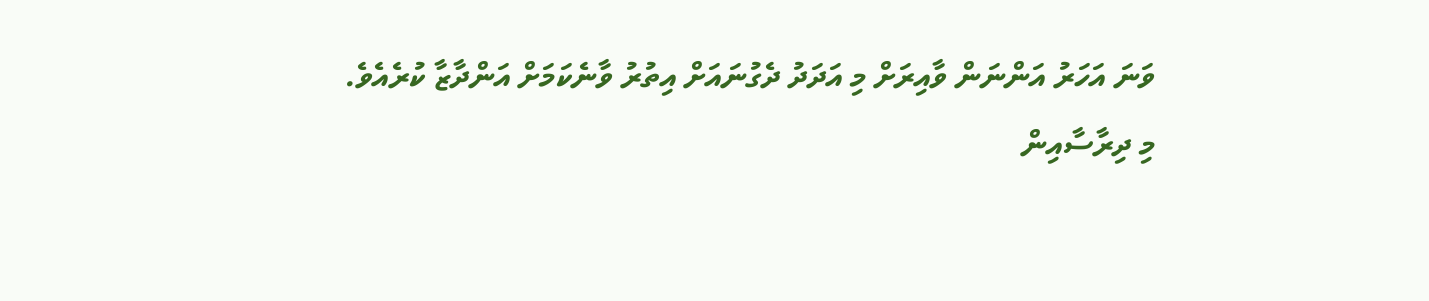ވަނަ އަހަރު އަންނަން ވާއިރަށް މި އަދަދު ދެގުނައަށް އިތުރު ވާނެކަމަށް އަންދާޒާ ކުރެއެވެ.
މި ދިރާސާއިން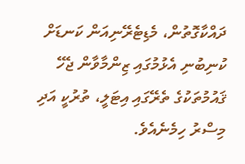ދައްކާގޮތުން، މެޑިޓެރޭނިއަން ކަނޑަށް ކުނިބުނި އެޅުމުގައި ޒިންމާވާން ޖެހޭ ޤައުމުތަކުގެ ތެރޭގައި އިޓަލީ، ތުރުކީ އަދި މިސްރު ހިމެނެއެވެ.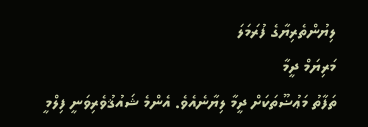ލިޔުންތެރިޔާގެ ފުރަމަލަ
މަރިޔަމް ދީމާ
ތަފާތު މަޢުޟޫތަކަށް ދީމާ ލިޔާނެއެވެ. އެންމެ ޝައުޤުވެރިވަނީ ފިލްމީ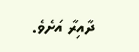ދާއިރާ އަށެވެ.